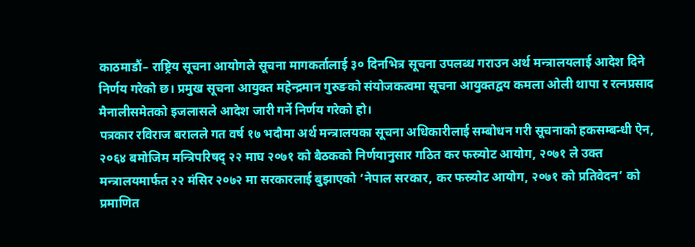काठमाडौं– राष्ट्रिय सूचना आयोगले सूचना मागकर्तालाई ३० दिनभित्र सूचना उपलब्ध गराउन अर्थ मन्त्रालयलाई आदेश दिने निर्णय गरेको छ। प्रमुख सूचना आयुक्त महेन्द्रमान गुरुङको संयोजकत्वमा सूचना आयुक्तद्वय कमला ओली थापा र रत्नप्रसाद मैनालीसमेतको इजलासले आदेश जारी गर्ने निर्णय गरेको हो।
पत्रकार रविराज बरालले गत वर्ष १७ भदौमा अर्थ मन्त्रालयका सूचना अधिकारीलाई सम्बोधन गरी सूचनाको हकसम्बन्धी ऐन, २०६४ बमोजिम मन्त्रिपरिषद् २२ माघ २०७१ को बैठकको निर्णयानुसार गठित कर फस्र्योट आयोग, २०७१ ले उक्त मन्त्रालयमार्फत २२ मंसिर २०७२ मा सरकारलाई बुझाएको ‘नेपाल सरकार, कर फस्र्योट आयोग, २०७१ को प्रतिवेदन’ को प्रमाणित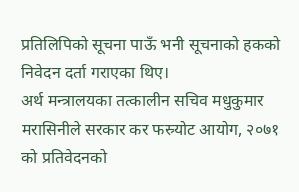प्रतिलिपिको सूचना पाऊँ भनी सूचनाको हकको निवेदन दर्ता गराएका थिए।
अर्थ मन्त्रालयका तत्कालीन सचिव मधुकुमार मरासिनीले सरकार कर फस्र्योट आयोग, २०७१ को प्रतिवेदनको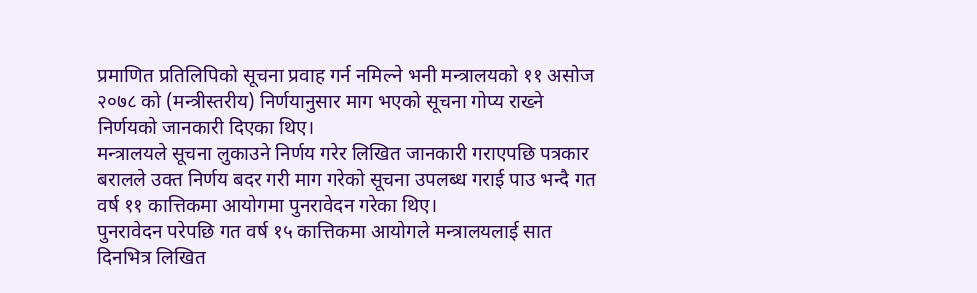प्रमाणित प्रतिलिपिको सूचना प्रवाह गर्न नमिल्ने भनी मन्त्रालयको ११ असोज २०७८ को (मन्त्रीस्तरीय) निर्णयानुसार माग भएको सूचना गोप्य राख्ने निर्णयको जानकारी दिएका थिए।
मन्त्रालयले सूचना लुकाउने निर्णय गरेर लिखित जानकारी गराएपछि पत्रकार बरालले उक्त निर्णय बदर गरी माग गरेको सूचना उपलब्ध गराई पाउ भन्दै गत वर्ष ११ कात्तिकमा आयोगमा पुनरावेदन गरेका थिए।
पुनरावेदन परेपछि गत वर्ष १५ कात्तिकमा आयोगले मन्त्रालयलाई सात दिनभित्र लिखित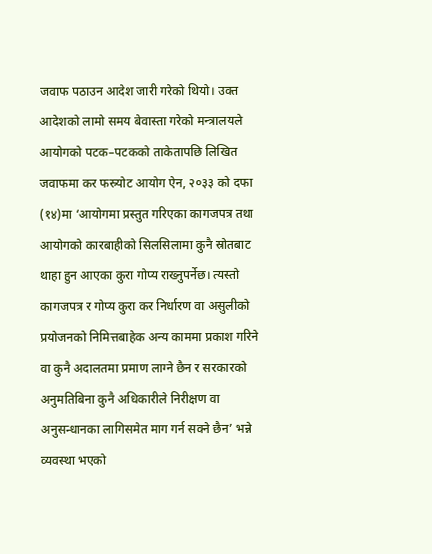जवाफ पठाउन आदेश जारी गरेको थियो। उक्त आदेशको लामो समय बेवास्ता गरेको मन्त्रालयले आयोगको पटक–पटकको ताकेतापछि लिखित जवाफमा कर फस्र्योट आयोग ऐन, २०३३ को दफा (१४)मा ‘आयोगमा प्रस्तुत गरिएका कागजपत्र तथा आयोगको कारबाहीको सिलसिलामा कुनै स्रोतबाट थाहा हुन आएका कुरा गोप्य राख्नुपर्नेछ। त्यस्तो कागजपत्र र गोप्य कुरा कर निर्धारण वा असुलीको प्रयोजनको निमित्तबाहेक अन्य काममा प्रकाश गरिने वा कुनै अदालतमा प्रमाण लाग्ने छैन र सरकारको अनुमतिबिना कुनै अधिकारीले निरीक्षण वा अनुसन्धानका लागिसमेत माग गर्न सक्ने छैन’ भन्ने व्यवस्था भएको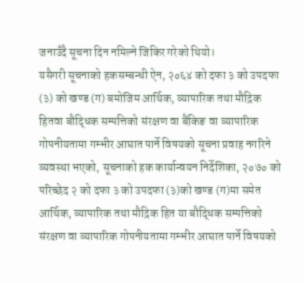जनाउँदै सूचना दिन नमिल्ने जिकिर गरेको थियो।
यसैगरी सूचनाको हकसम्बन्धी ऐन, २०६४ को दफा ३ को उपदफा (३) को खण्ड (ग) बमोजिम आर्थिक, व्यापारिक तथा मौद्रिक हितवा बौद्धिक सम्पत्तिको संरक्षण वा बैंकिङ वा व्यापारिक गोपनीयतामा गम्भीर आघात पार्ने विषयको सूचना प्रवाह नगरिने व्यवस्था भएको, सूचनाको हक कार्यान्वयन निर्देशिका, २०७० को परिच्छेद २ को दफा ३ को उपदफा (३)को खण्ड (ग)मा समेत आर्थिक, व्यापारिक तथा मौद्रिक हित या बौद्धिक सम्पत्तिको संरक्षण वा व्यापारिक गोपनीयतामा गम्भीर आघात पार्ने विषयको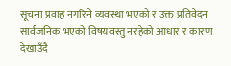सूचना प्रवाह नगरिने व्यवस्था भएको र उक्त प्रतिवेदन सार्वजनिक भएको विषयवस्तु नरहेको आधार र कारण देखाउँदै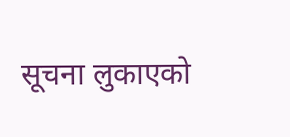सूचना लुकाएको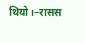थियो।–रासस